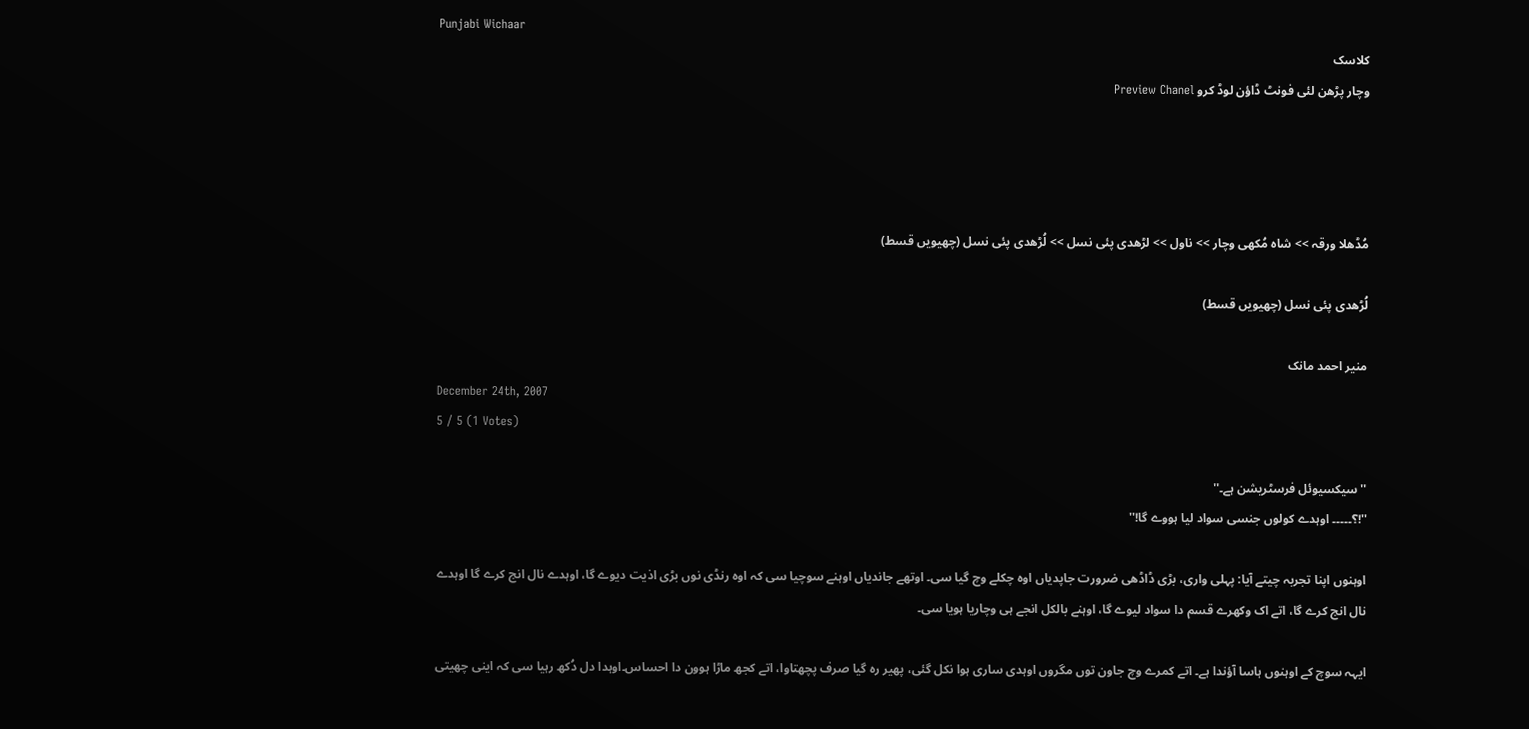Punjabi Wichaar
کلاسک
وچار پڑھن لئی فونٹ ڈاؤن لوڈ کرو Preview Chanel




مُڈھلا ورقہ >> شاہ مُکھی وچار >> ناول >> لڑھدی پئی نسل >> لُڑھدی پئی نسل (چھیویں قسط)

لُڑھدی پئی نسل (چھیویں قسط)

منیر احمد مانک
December 24th, 2007
5 / 5 (1 Votes)

''سیکسیوئل فرسٹریشن ہے۔''
''!؟۔۔۔۔۔ اوہدے کولوں جنسی سواد لیا ہووے گا!''

اوہنوں اپنا تجربہ چیتے آیا: پہلی واری، بڑی ڈاڈھی ضرورت جاپدیاں اوہ چکلے وچ گیا سی۔ اوتھے جاندیاں اوہنے سوچیا سی کہ اوہ رنڈی نوں بڑی اذیت دیوے گا، اوہدے نال انج کرے گا اوہدے نال انج کرے گا، اتے اک وکھرے قسم دا سواد لیوے گا، اوہنے بالکل انجے ہی وچاریا ہویا سی۔

ایہہ سوچ کے اوہنوں ہاسا آؤندا ہے۔ اتے کمرے وچ جاون توں مگروں اوہدی ساری ہوا نکل گئی، پھیر رہ گیا صرف پچھتاوا، اتے کجھ ماڑا ہوون دا احساس۔اوہدا دل دُکھ رہیا سی کہ اینی چھیتی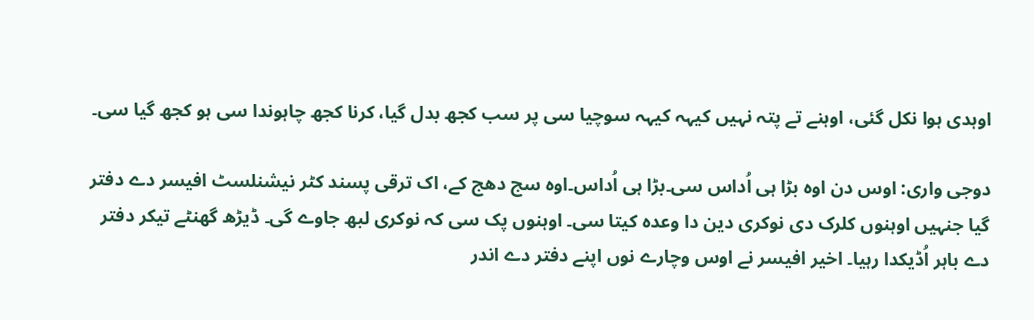اوہدی ہوا نکل گئی، اوہنے تے پتہ نہیں کیہہ کیہہ سوچیا سی پر سب کجھ بدل گیا، کرنا کجھ چاہوندا سی ہو کجھ گیا سی۔

دوجی واری: اوس دن اوہ بڑا ہی اُداس سی۔بڑا ہی اُداس۔اوہ سج دھج کے، اک ترقی پسند کٹر نیشنلسٹ افیسر دے دفتر گیا جنہیں اوہنوں کلرک دی نوکری دین دا وعدہ کیتا سی۔ اوہنوں پک سی کہ نوکری لبھ جاوے گی۔ ڈیڑھ گھنٹے تیکر دفتر دے باہر اُڈیکدا رہیا۔ اخیر افیسر نے اوس وچارے نوں اپنے دفتر دے اندر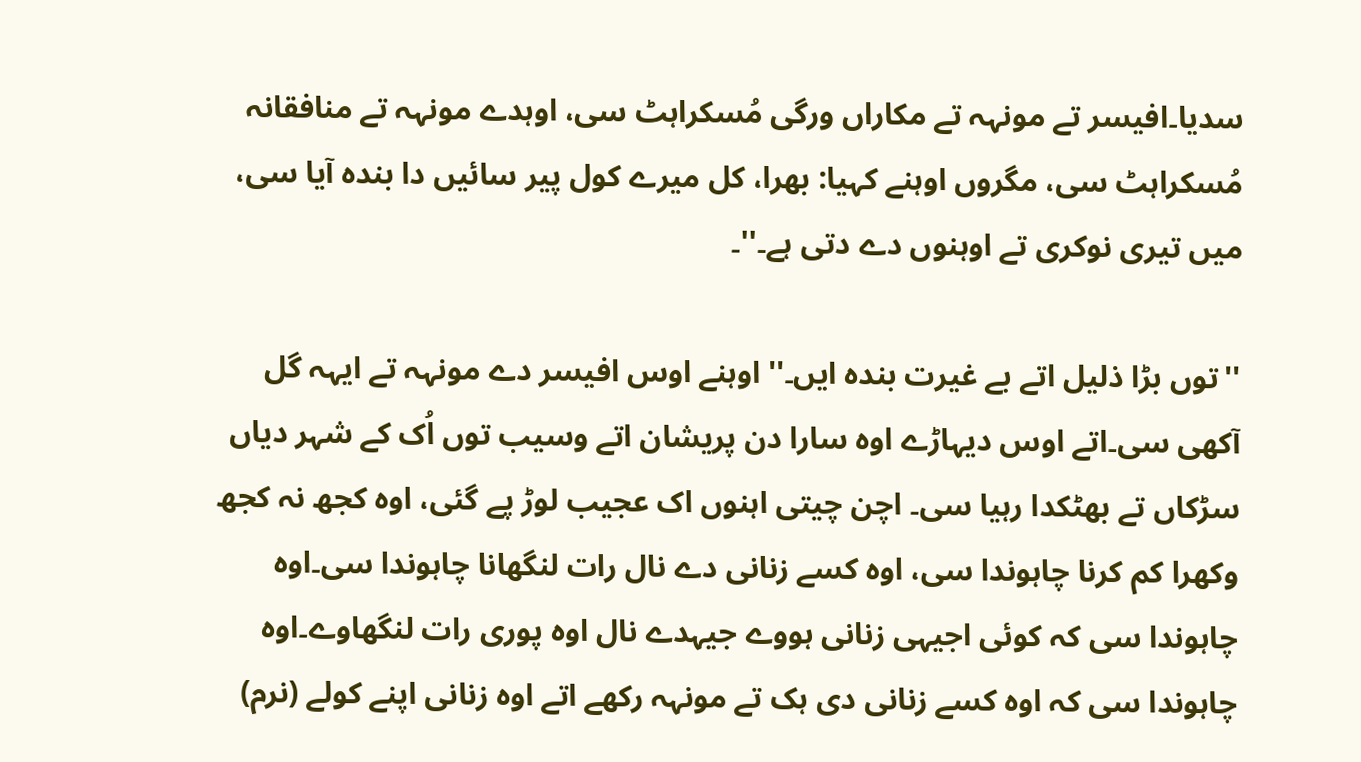سدیا۔افیسر تے مونہہ تے مکاراں ورگی مُسکراہٹ سی، اوہدے مونہہ تے منافقانہ مُسکراہٹ سی، مگروں اوہنے کہیا: بھرا، کل میرے کول پیر سائیں دا بندہ آیا سی، میں تیری نوکری تے اوہنوں دے دتی ہے۔''۔

''توں بڑا ذلیل اتے بے غیرت بندہ ایں۔'' اوہنے اوس افیسر دے مونہہ تے ایہہ گل آکھی سی۔اتے اوس دیہاڑے اوہ سارا دن پریشان اتے وسیب توں اُک کے شہر دیاں سڑکاں تے بھٹکدا رہیا سی۔ اچن چیتی اہنوں اک عجیب لوڑ پے گئی، اوہ کجھ نہ کجھ وکھرا کم کرنا چاہوندا سی، اوہ کسے زنانی دے نال رات لنگھانا چاہوندا سی۔اوہ چاہوندا سی کہ کوئی اجیہی زنانی ہووے جیہدے نال اوہ پوری رات لنگھاوے۔اوہ چاہوندا سی کہ اوہ کسے زنانی دی ہک تے مونہہ رکھے اتے اوہ زنانی اپنے کولے (نرم)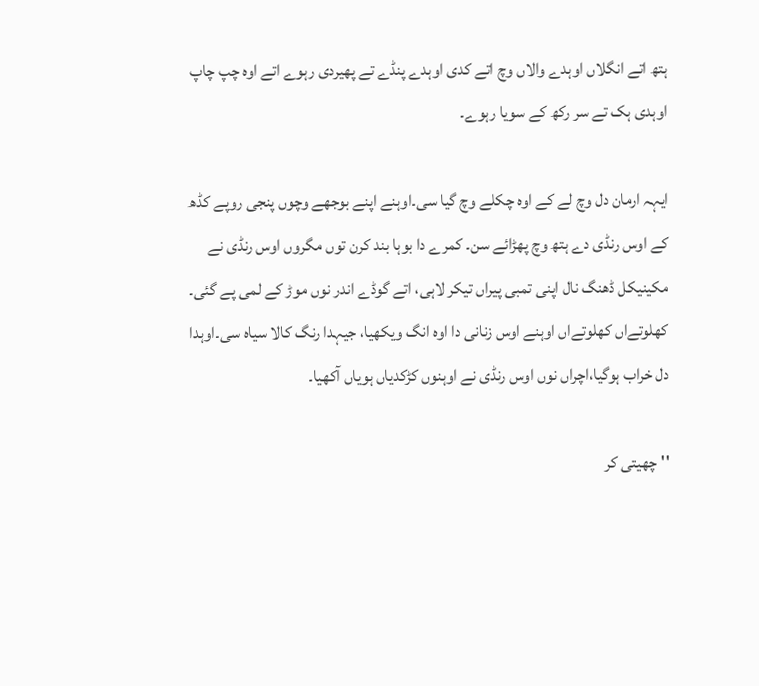ہتھ اتے انگلاں اوہدے والاں وچ اتے کدی اوہدے پنڈے تے پھیردی رہوے اتے اوہ چپ چاپ اوہدی ہک تے سر رکھ کے سویا رہوے۔

ایہہ ارمان دل وچ لے کے اوہ چکلے وچ گیا سی۔اوہنے اپنے بوجھے وچوں پنجی روپے کڈھ کے اوس رنڈی دے ہتھ وچ پھڑائے سن۔ کمرے دا بوہا بند کرن توں مگروں اوس رنڈی نے مکینیکل ڈھنگ نال اپنی تمبی پیراں تیکر لاہی، اتے گوڈے اندر نوں موڑ کے لمی پے گئی۔ کھلوتےاں کھلوتےاں اوہنے اوس زنانی دا اوہ انگ ویکھیا، جیہدا رنگ کالا سیاہ سی۔اوہدا دل خراب ہوگیا،اچراں نوں اوس رنڈی نے اوہنوں کڑکدیاں ہویاں آکھیا۔

''چھیتی کر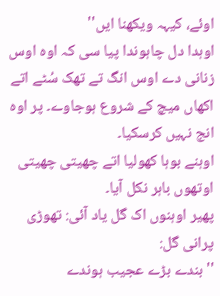اوئے، کیہہ ویکھنا ایں''
اوہدا دل چاہوندا پیا سی کہ اوہ اوس زنانی دے اوس انگ تے تھک سُٹے اتے اکھاں میچ کے شروع ہوجاوے۔ پر اوہ انج نہیں کرسکیا۔
اوہنے بوہا کھولیا اتے چھیتی چھیتی اوتھوں باہر نکل آیا۔
پھیر اوہنوں اک گل یاد آئی: تھوڑی پرانی گل:
''بندے بڑے عجیب ہوندے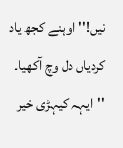نیں!'' اوہنے کجھ یاد کردیاں دل وچ آکھیا۔
''ایہہ کیہڑی خیر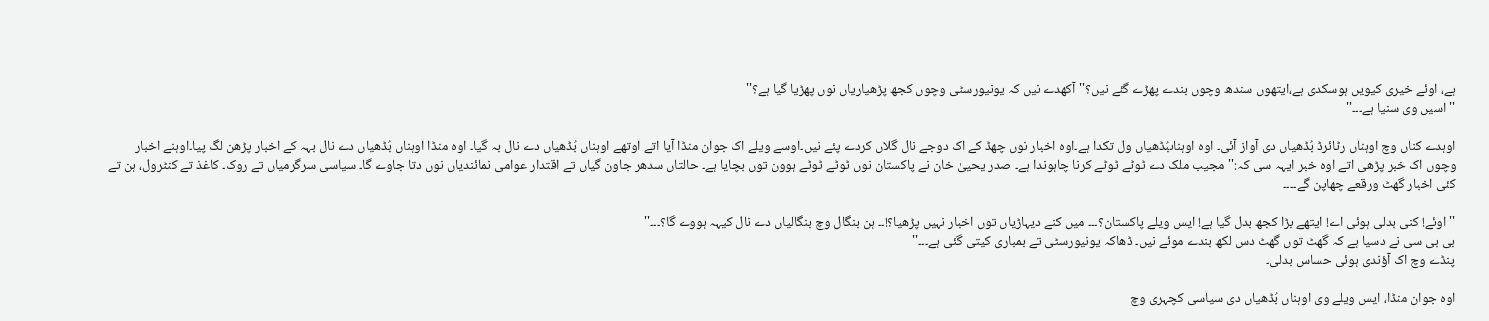ہے، اوئے خیری کیویں ہوسکدی ہے،ایتھوں سندھ وچوں بندے پھڑے گئے نیں؟''آکھدے نیں کہ یونیورسٹی وچوں کجھ پڑھیاریاں نوں پھڑیا گیا ہے؟''
''اسیں وی سنیا ہے۔۔۔''

اوہدے کناں وچ اوہناں رٹائرڈ بُڈھیاں دی آواز آئی۔ اوہ اوہناںبُڈھیاں ول تکدا ہے۔اوہ اخبار نوں چھڈ کے اک دوجے نال گلاں کردے پئے نیں۔اوسے ویلے اک جوان منڈا آیا اتے اوتھے اوہناں بُڈھیاں دے نال بہ گیا۔ اوہ منڈا اوہناں بُڈھیاں دے نال بہہ کے اخبار پڑھن لگ پیا۔اوہنے اخبار وچوں اک خبر پڑھی اتے اوہ خبر ایہہ سی کہ:''مجیب ملک دے ٹوٹے ٹوٹے کرنا چاہوندا ہے۔ صدر یحییٰ خان نے پاکستان نوں ٹوٹے ٹوٹے ہوون توں بچایا ہے۔ حالتاں سدھر جاون گیاں تے اقتدار عوامی نمائندیاں نوں دتا جاوے گا۔ سیاسی سرگرمیاں تے روک۔ کاغذ تے کنٹرول، ہن تے کئی اخبار گھٹ ورقعے چھاپن گے۔۔۔۔

''اوئے! کنی بدلی ہوئی اے! ایتھے بڑا کجھ بدل گیا ہے! ایس ویلے پاکستان؟۔۔۔ میں کنے دیہاڑیاں توں اخبار نہیں پڑھیا؟!۔۔ ہن بنگال وچ بنگالیاں دے نال کیہہ ہووے گا؟۔۔۔''
بی بی سی نے دسیا ہے کہ گھٹ توں گھٹ دس لکھ بندے موئے نیں۔ ڈھاکہ یونیورسٹی تے بمباری کیتی گئی ہے۔۔۔''
پنڈے وچ اک آؤندی ہوئی حساس بدلی۔

اوہ جوان منڈا، ایس ویلے وی اوہناں بُڈھیاں دی سیاسی کچہری وچ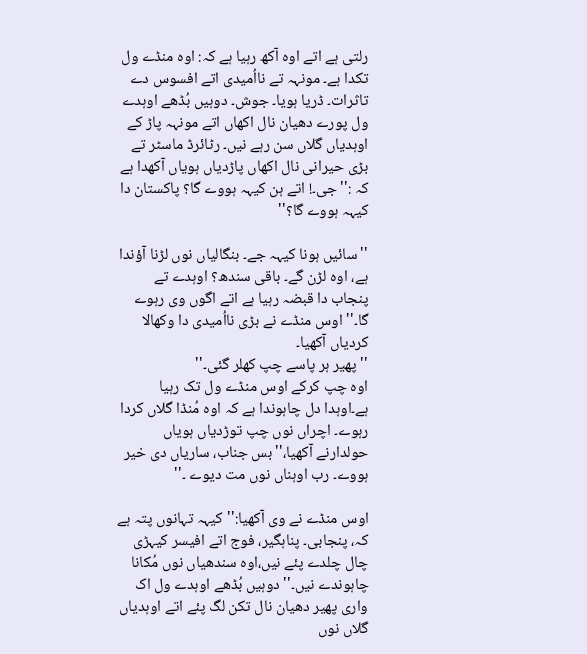رلتی ہے اتے اوہ آکھ رہیا ہے کہ: اوہ منڈے ول تکدا ہے۔ مونہہ تے نااُمیدی اتے افسوس دے تاثرات۔ ڈریا ہویا۔ جوش۔ دوہیں بُڈھے اوہدے ول پورے دھیان نال اکھاں اتے مونہہ پاڑ کے اوہدیاں گلاں سن رہے نیں۔ رٹائرڈ ماسٹر تے بڑی حیرانی نال اکھاں پاڑدیاں ہویاں آکھدا ہے کہ :''جی۔! اتے ہن کیہہ ہووے گا؟ پاکستان دا کیہہ ہووے گا؟''

''سائیں ہونا کیہہ جے۔ بنگالیاں نوں لڑنا آؤندا ہے، اوہ لڑن گے۔ باقی سندھ؟ اوہدے تے پنجاب دا قبضہ رہیا ہے اتے اگوں وی رہوے گا۔'' اوس منڈے نے بڑی نااُمیدی دا وکھالا کردیاں آکھیا۔
''پھیر ہر پاسے چپ کھلر گئی۔''
اوہ چپ کرکے اوس منڈے ول تک رہیا ہے۔اوہدا دل چاہوندا ہے کہ اوہ مُنڈا گلاں کردا رہوے۔ اچراں نوں چپ توڑدیاں ہویاں حولدارنے آکھیا،''بس جناب، ساریاں دی خیر ہووے۔ رب اوہناں نوں مت دیوے ۔''

اوس منڈے نے وی آکھیا:''کیہہ تہانوں پتہ ہے کہ، پنجابی۔ پناہگیر، فوج اتے افیسر کیہڑی چال چلدے پئے نیں،اوہ سندھیاں نوں مُکانا چاہوندے نیں۔'' دوہیں بُڈھے اوہدے ول اک واری پھیر دھیان نال تکن لگ پئے اتے اوہدیاں گلاں نوں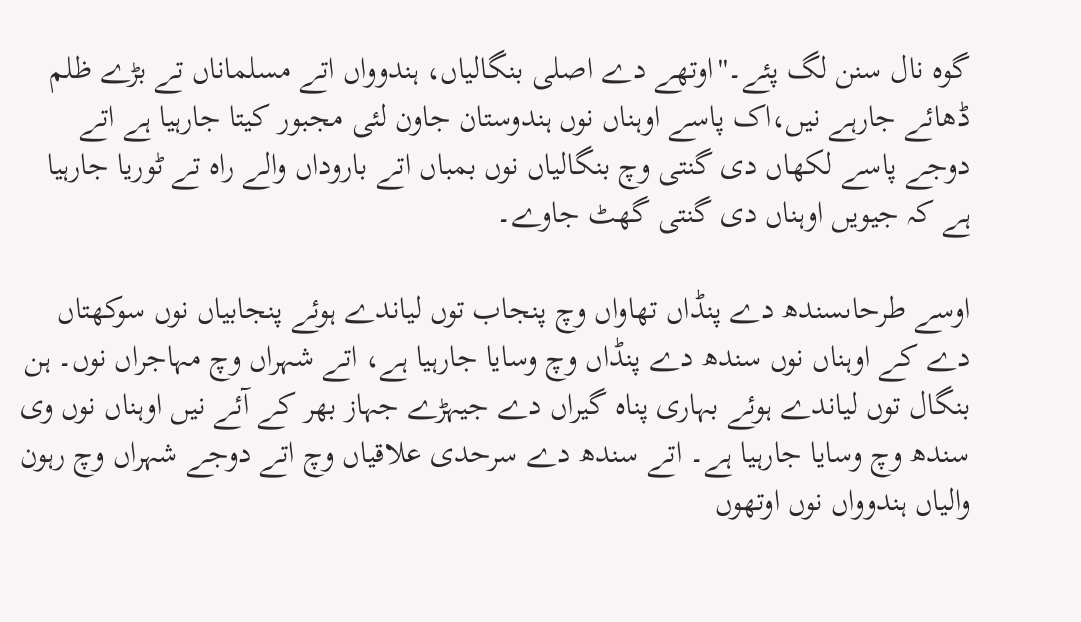گوہ نال سنن لگ پئے۔''اوتھے دے اصلی بنگالیاں، ہندوواں اتے مسلماناں تے بڑے ظلم ڈھائے جارہے نیں،اک پاسے اوہناں نوں ہندوستان جاون لئی مجبور کیتا جارہیا ہے اتے دوجے پاسے لکھاں دی گنتی وچ بنگالیاں نوں بمباں اتے باروداں والے راہ تے ٹوریا جارہیا ہے کہ جیویں اوہناں دی گنتی گھٹ جاوے۔

اوسے طرحاںسندھ دے پنڈاں تھاواں وچ پنجاب توں لیاندے ہوئے پنجابیاں نوں سوکھتاں دے کے اوہناں نوں سندھ دے پنڈاں وچ وسایا جارہیا ہے، اتے شہراں وچ مہاجراں نوں۔ ہن بنگال توں لیاندے ہوئے بہاری پناہ گیراں دے جیہڑے جہاز بھر کے آئے نیں اوہناں نوں وی سندھ وچ وسایا جارہیا ہے۔ اتے سندھ دے سرحدی علاقیاں وچ اتے دوجے شہراں وچ رہون والیاں ہندوواں نوں اوتھوں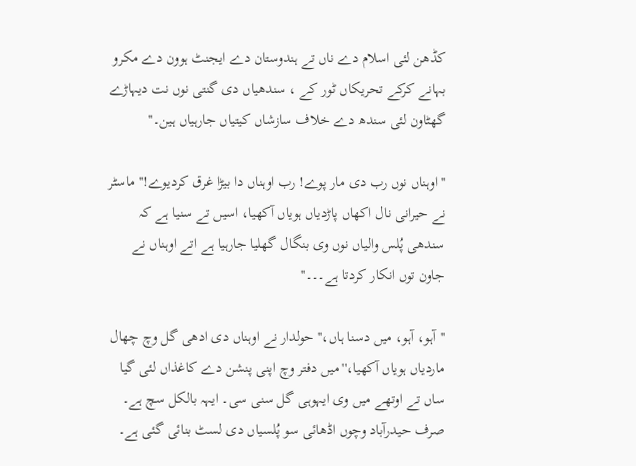کڈھن لئی اسلام دے ناں تے ہندوستان دے ایجنٹ ہوون دے مکرو بہانے کرکے تحریکاں ٹور کے ، سندھیاں دی گنتی نوں نت دیہاڑے گھٹاون لئی سندھ دے خلاف سازشاں کیتیاں جارہیاں ہین۔''

''اوہناں نوں رب دی مار پوے! رب اوہناں دا بیڑا غرق کردیوے!'' ماسٹر نے حیرانی نال اکھاں پاڑدیاں ہویاں آکھیا، اسیں تے سنیا ہے کہ سندھی پُلس والیاں نوں وی بنگال گھلیا جارہیا ہے اتے اوہناں نے جاون توں انکار کردتا ہے۔۔۔''

''آہو، آہو، میں دسنا ہاں،'' حولدار نے اوہناں دی ادھی گل وچ چھال ماردیاں ہویاں آکھیا،''میں دفتر وچ اپنی پنشن دے کاغذاں لئی گیا ساں تے اوتھے میں وی ایہوہی گل سنی سی۔ ایہہ بالکل سچ ہے۔ صرف حیدرآباد وچوں اڈھائی سو پُلسیاں دی لسٹ بنائی گئی ہے۔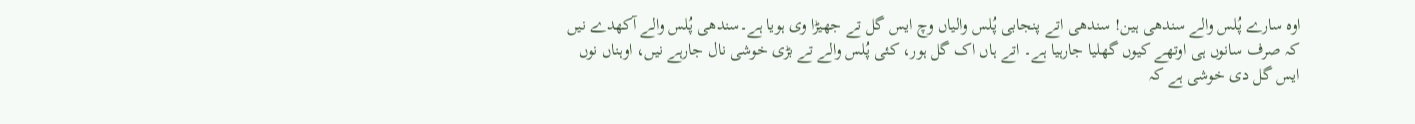اوہ سارے پُلس والے سندھی ہین! سندھی اتے پنجابی پُلس والیاں وچ ایس گل تے جھیڑا وی ہویا ہے۔سندھی پُلس والے آکھدے نیں کہ صرف سانوں ہی اوتھے کیوں گھلیا جارہیا ہے۔ اتے ہاں اک گل ہور، کئی پُلس والے تے بڑی خوشی نال جارہے نیں، اوہناں نوں ایس گل دی خوشی ہے کہ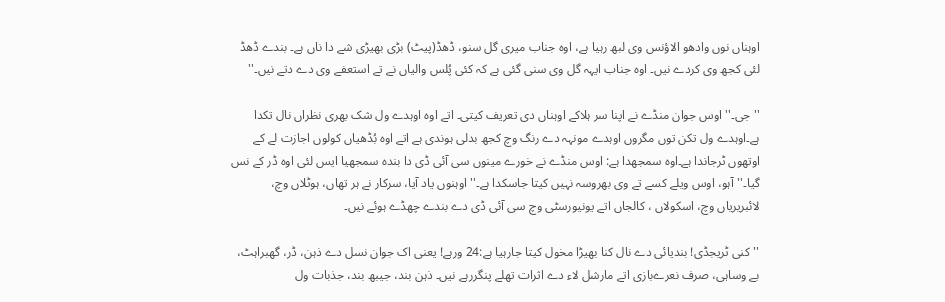اوہناں نوں وادھو الاؤنس وی لبھ رہیا ہے، اوہ جناب میری گل سنو، ڈھڈ(پیٹ) بڑی بھیڑی شے دا ناں ہے۔ بندے ڈھڈ لئی کجھ وی کردے نیں۔ اوہ جناب ایہہ گل وی سنی گئی ہے کہ کئی پُلس والیاں نے تے استعفے وی دے دتے نیں۔''

''جی۔'' اوس جوان منڈے نے اپنا سر ہلاکے اوہناں دی تعریف کیتی۔ اتے اوہ اوہدے ول شک بھری نظراں نال تکدا ہے۔اوہدے ول تکن توں مگروں اوہدے مونہہ دے رنگ وچ کجھ بدلی ہوندی ہے اتے اوہ بُڈھیاں کولوں اجازت لے کے اوتھوں ٹرجاندا ہے۔اوہ سمجھدا ہے: اوس منڈے نے خورے مینوں سی آئی ڈی دا بندہ سمجھیا ایس لئی اوہ ڈر کے نس گیا۔''آہو، اوس ویلے کسے تے وی بھروسہ نہیں کیتا جاسکدا ہے۔'' اوہنوں یاد آیا، سرکار نے ہر تھاں، ہوٹلاں وچ، لائبریریاں وچ، اسکولاں ، کالجاں اتے یونیورسٹی وچ سی آئی ڈی دے بندے چھڈے ہوئے نیں۔

''کنی ٹریجڈی! بندیائی دے نال کنا بھیڑا مخول کیتا جارہیا ہے:24 ورہے! یعنی اک جوان نسل دے ذہن، ڈر، گھبراہٹ، بے وساہی، صرف نعرےبازی اتے مارشل لاء دے اثرات تھلے پنگررہے نیں۔ ذہن بند، جیبھ بند، جذبات ول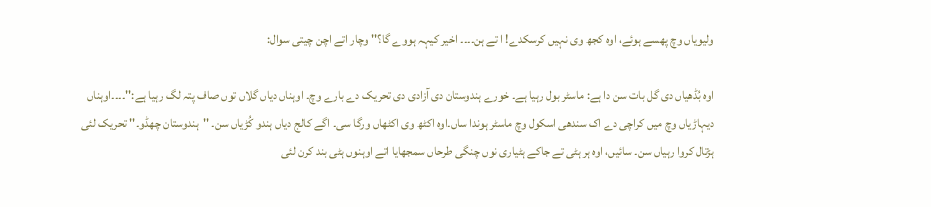ولیویاں وچ پھسے ہوئے، اوہ کجھ وی نہیں کرسکدے! ا تے ہن۔۔۔۔ اخیر کیہہ ہووے گا؟'' وچار اتے اچن چیتی سوال:

اوہ بُڈھیاں دی گل بات سن دا ہے: ماسٹر بول رہیا ہے۔ خورے ہندوستان دی آزادی دی تحریک دے بارے وچ۔ اوہناں دیاں گلاں توں صاف پتہ لگ رہیا ہے:''۔۔۔۔اوہناں دیہاڑیاں وچ میں کراچی دے اک سندھی اسکول وچ ماسٹر ہوندا ساں۔اوہ اکٹھ وی اکٹھاں ورگا سی۔ اگے کالج دیاں ہندو کُڑیاں سن۔ ''ہندوستان چھڈو۔'' تحریک لئی ہڑتال کروا رہیاں سن۔ سائیں، اوہ ہر ہٹی تے جاکے ہٹیاری نوں چنگی طرحاں سمجھایا اتے اوہنوں ہٹی بند کرن لئی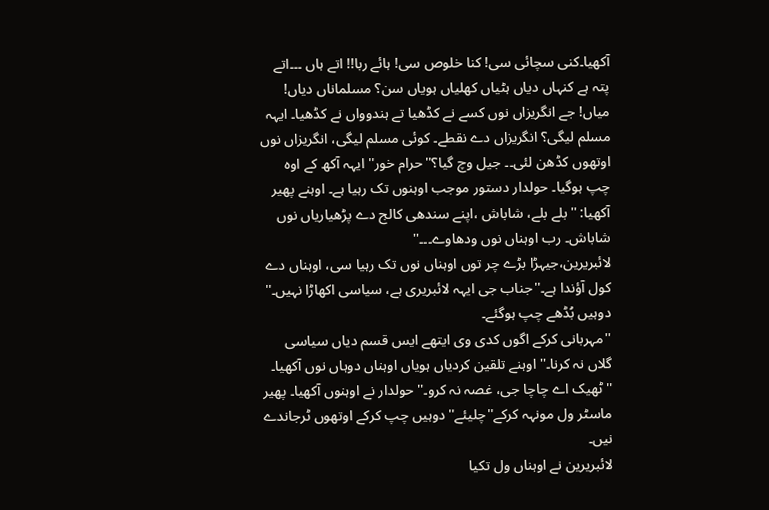آکھیا۔کنی سچائی سی! کنا خلوص سی! ہائے ربا!! اتے ہاں ۔۔۔اتے پتہ ہے کنہاں دیاں ہٹیاں کھلیاں ہویاں سن؟ مسلماناں دیاں! میاں! جے انگریزاں نوں کسے نے کڈھیا تے ہندوواں نے کڈھیا۔ ایہہ مسلم لیگی؟ انگریزاں دے نقطے۔ کوئی مسلم لیگی، انگریزاں نوں اوتھوں کڈھن لئی۔۔ جیل وچ گیا؟''حرام خور'' ایہہ آکھ کے اوہ چپ ہوگیا۔ حولدار دستور موجب اوہنوں تک رہیا ہے۔ اوہنے پھیر آکھیا: ''بلے بلے، شاباش ،اپنے سندھی کالج دے پڑھیاریاں نوں شاباش۔ رب اوہناں نوں ودھاوے۔۔۔''
لائبریرین،جیہڑا بڑے چر توں اوہناں نوں تک رہیا سی، اوہناں دے کول آؤندا ہے۔''جناب جی ایہہ لائبریری ہے، سیاسی اکھاڑا نہیں۔''
دوہیں بُڈھے چپ ہوگئے۔
''مہربانی کرکے اگوں کدی وی ایتھے ایس قسم دیاں سیاسی گلاں نہ کرنا۔'' اوہنے تلقین کردیاں ہویاں اوہناں دوہاں نوں آکھیا۔
''ٹھیک اے چاچا جی، غصہ نہ کرو۔'' حولدار نے اوہنوں آکھیا۔ پھیر ماسٹر ول مونہہ کرکے''چلیئے'' دوہیں چپ کرکے اوتھوں ٹرجاندے نیں۔
لائبریرین نے اوہناں ول تکیا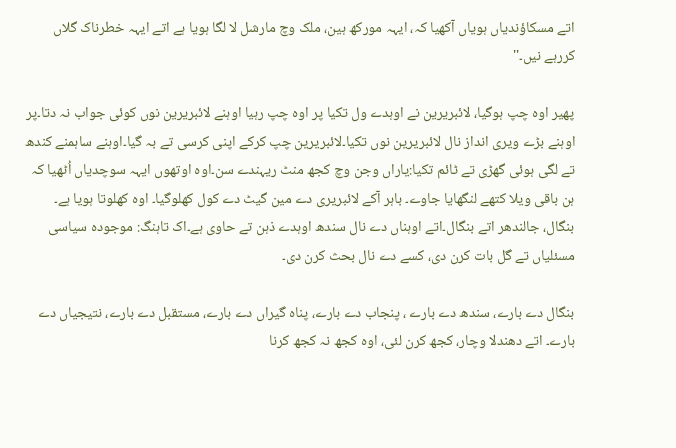اتے مسکاؤندیاں ہویاں آکھیا کہ، ایہہ مورکھ ہین، ملک وچ مارشل لا لگا ہویا ہے اتے ایہہ خطرناک گلاں کررہے نیں۔''

پھیر اوہ چپ ہوگیا، لائبریرین نے اوہدے ول تکیا پر اوہ چپ رہیا اوہنے لائبریرین نوں کوئی جواب نہ دتا۔پر اوہنے بڑے ویری انداز نال لائبریرین نوں تکیا۔لائبریرین چپ کرکے اپنی کرسی تے بہ گیا۔اوہنے ساہمنے کندھ تے لگی ہوئی گھڑی تے ٹائم تکیا:یاراں وجن وچ کجھ منٹ ریہندے سن۔اوہ اوتھوں ایہہ سوچدیاں اُٹھیا کہ ہن باقی ویلا کتھے لنگھایا جاوے۔ باہر آکے لائبریری دے مین گیٹ دے کول کھلوگیا۔ اوہ کھلوتا ہویا ہے۔ بنگال، جالندھر اتے بنگال۔اتے اوہناں دے نال سندھ اوہدے ذہن تے حاوی ہے۔اک تاہنگ: موجودہ سیاسی مسئلیاں تے گل بات کرن دی، کسے دے نال بحث کرن دی۔

بنگال دے بارے، سندھ دے بارے ، پنجاب دے بارے، پناہ گیراں دے بارے، مستقبل دے بارے، نتیجیاں دے بارے۔ اتے دھندلا وچار، کجھ کرن لئی، اوہ کجھ نہ کجھ کرنا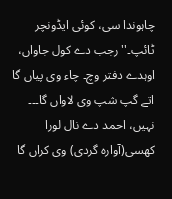چاہوندا سی، کوئی ایڈونچر ٹائپ۔''رجب دے کول جاواں، اوہدے دفتر وچ۔ چاء وی پیاں گا اتے گپ شپ وی لاواں گا۔۔۔ نہیں، احمد دے نال لورا کھسی(آوارہ گردی) وی کراں گا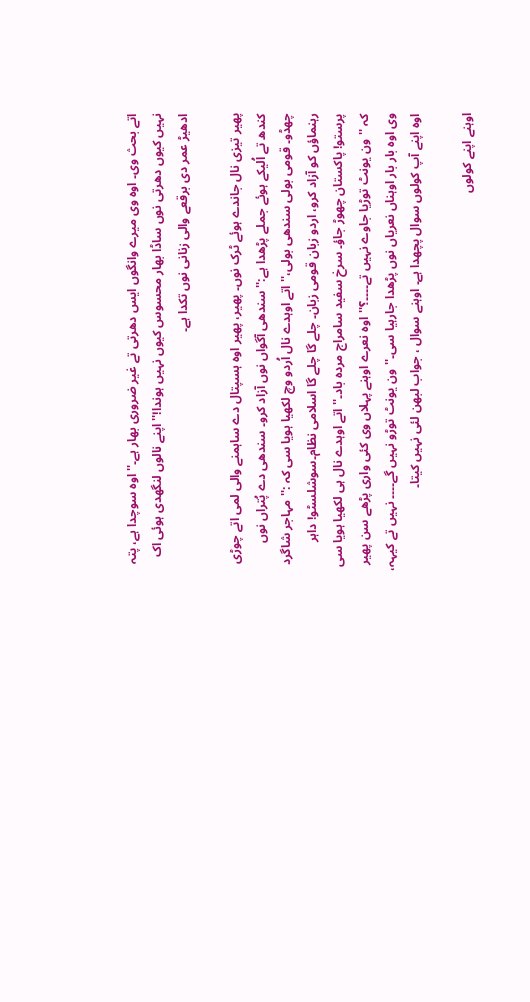اتے بحث وی۔ اوہ وی میرے وانگوں ایس دھرتی تے غیر ضروری بھار ہے۔'' اوہ سوچدا ہے، پتہ نہیں کیوں دھرتی نوں ساڈا بھار محسوس کیوں نہیں ہوندا!'' اپنے نالوں لنگھدی ہوئی اک ادھیڑ عمر دی برقعے والی زنانی نوں تکدا ہے۔

پھیر تیزی نال جاندے ہوئے ٹرک نوں۔ پھیر، پھیر اوہ ہسپتال دے ساہمنے والی لمی اتے چوڑی کندھ تے اُلیکے ہوئے جملے پڑھدا ہے:''سندھی آگواں نوں آزاد کرو۔ سندھی دے پُتراں نوں چھڈو۔ قومی بولی سندھی بولی،'' اتے اوہدے نال اُردو وچ لکھیا ہویا سی کہ :''مہاجر شاگرد رہنماؤں کو آزاد کرو، اردو زبان قومی زبان۔ چلے گا چلے گا اسلامی نظام۔سوشلسٹو! داہر پرستو! پاکستان چھوڑ جاؤ۔ سرخ سفید سامراج مردہ باد۔'' اتے اوہدے نال ہی لکھیا ہویا سی کہ ''ون یونٹ توڑیا جاوے نہیں تے۔۔۔۔؟''اوہ نعرے اوہنے پہلاں وی کئی واری پڑھے سن پھیر وی اوہ بار بار اوہناں نعریاں نوں پڑھدا جارہیا سی۔''ون یونٹ توڑو نہیں گے۔۔۔۔ نہیں تے کیہہ، اوہ اپنے آپ کولوں سوال پچھدا ہے۔ اوہنے سوال ، جواب لبھن لئی نہیں کیتا۔

اوہنے اپنے کولوں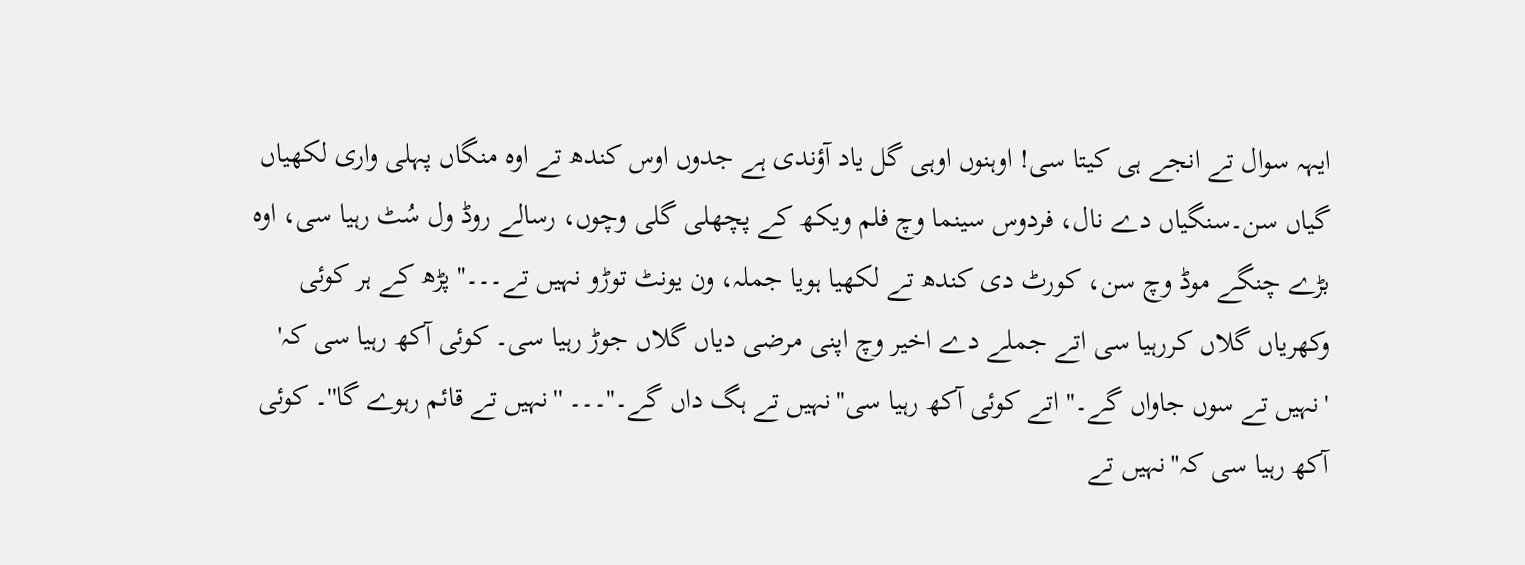ایہہ سوال تے انجے ہی کیتا سی! اوہنوں اوہی گل یاد آؤندی ہے جدوں اوس کندھ تے اوہ منگاں پہلی واری لکھیاں گیاں سن۔سنگیاں دے نال، فردوس سینما وچ فلم ویکھ کے پچھلی گلی وچوں، رسالے روڈ ول سُٹ رہیا سی، اوہ بڑے چنگے موڈ وچ سن، کورٹ دی کندھ تے لکھیا ہویا جملہ، ون یونٹ توڑو نہیں تے۔۔۔'' پڑھ کے ہر کوئی وکھریاں گلاں کررہیا سی اتے جملے دے اخیر وچ اپنی مرضی دیاں گلاں جوڑ رہیا سی۔ کوئی آکھ رہیا سی کہ' 'نہیں تے سوں جاواں گے۔'' اتے کوئی آکھ رہیا سی''نہیں تے ہگ داں گے۔''۔۔۔ ''نہیں تے قائم رہوے گا''۔ کوئی آکھ رہیا سی کہ''نہیں تے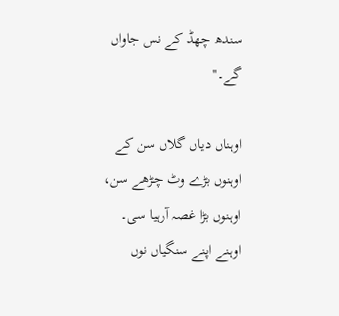سندھ چھڈ کے نس جاواں گے۔''

اوہناں دیاں گلاں سن کے اوہنوں بڑے وٹ چڑھے سن، اوہنوں بڑا غصہ آرہیا سی۔ اوہنے اپنے سنگیاں نوں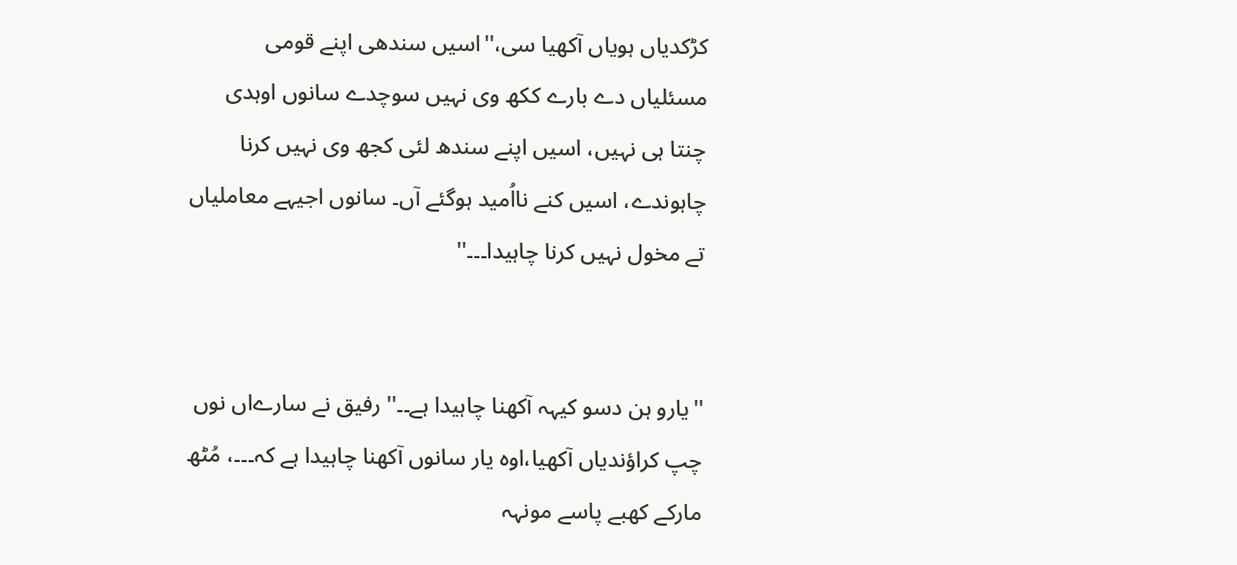کڑکدیاں ہویاں آکھیا سی،''اسیں سندھی اپنے قومی مسئلیاں دے بارے ککھ وی نہیں سوچدے سانوں اوہدی چنتا ہی نہیں، اسیں اپنے سندھ لئی کجھ وی نہیں کرنا چاہوندے، اسیں کنے نااُمید ہوگئے آں۔ سانوں اجیہے معاملیاں تے مخول نہیں کرنا چاہیدا۔۔۔''


''یارو ہن دسو کیہہ آکھنا چاہیدا ہے۔۔'' رفیق نے سارےاں نوں چپ کراؤندیاں آکھیا،اوہ یار سانوں آکھنا چاہیدا ہے کہ۔۔۔، مُٹھ مارکے کھبے پاسے مونہہ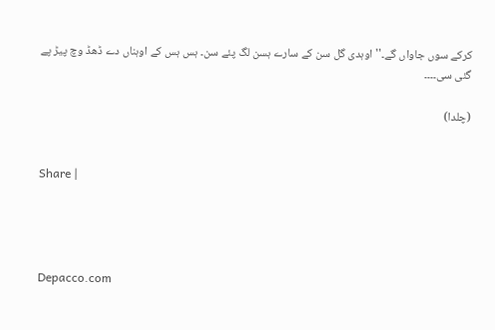کرکے سوں جاواں گے۔''اوہدی گل سن کے سارے ہسن لگ پئے سن۔ ہس ہس کے اوہناں دے ڈھڈ وچ پیڑ پے گئی سی۔۔۔۔

(چلدا)


Share |




Depacco.com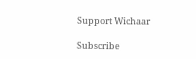Support Wichaar

Subscribe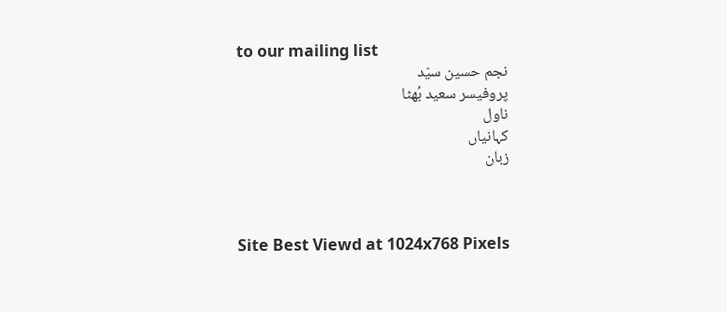to our mailing list
نجم حسین سیّد
پروفیسر سعید بُھٹا
ناول
کہانیاں
زبان



Site Best Viewd at 1024x768 Pixels